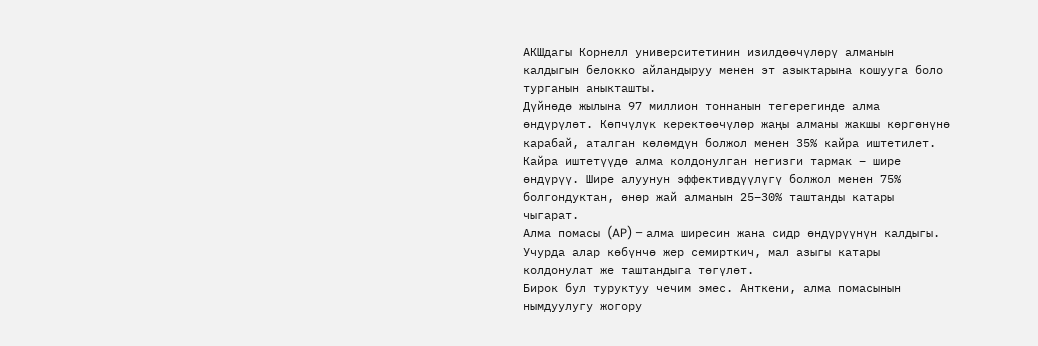АКШдагы Корнелл университетинин изилдөөчүлөрү алманын калдыгын белокко айландыруу менен эт азыктарына кошууга боло турганын аныкташты.
Дүйнөдө жылына 97 миллион тоннанын тегерегинде алма өндүрүлөт. Көпчүлүк керектөөчүлөр жаңы алманы жакшы көргөнүнө карабай, аталган көлөмдүн болжол менен 35% кайра иштетилет.
Кайра иштетүүдө алма колдонулган негизги тармак – шире өндүрүү. Шире алуунун эффективдүүлүгү болжол менен 75% болгондуктан, өнөр жай алманын 25–30% таштанды катары чыгарат.
Алма помасы (AP) – алма ширесин жана сидр өндүрүүнүн калдыгы. Учурда алар көбүнчө жер семирткич, мал азыгы катары колдонулат же таштандыга төгүлөт.
Бирок бул туруктуу чечим эмес. Анткени, алма помасынын нымдуулугу жогору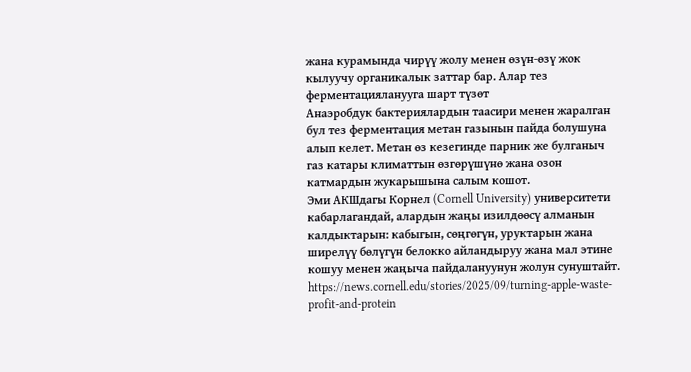жана курамында чирүү жолу менен өзүн-өзү жок кылуучу органикалык заттар бар. Алар тез ферментацияланууга шарт түзөт
Анаэробдук бактериялардын таасири менен жаралган бул тез ферментация метан газынын пайда болушуна алып келет. Метан өз кезегинде парник же булганыч газ катары климаттын өзгөрүшүнө жана озон катмардын жукарышына салым кошот.
Эми АКШдагы Корнел (Cornell University) университети кабарлагандай, алардын жаңы изилдөөсү алманын калдыктарын: кабыгын, сөңгөгүн, уруктарын жана ширелүү бөлүгүн белокко айландыруу жана мал этине кошуу менен жаңыча пайдалануунун жолун сунуштайт.
https://news.cornell.edu/stories/2025/09/turning-apple-waste-profit-and-protein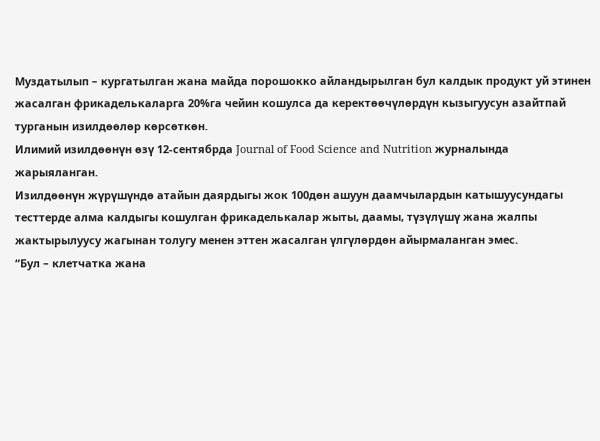Муздатылып – кургатылган жана майда порошокко айландырылган бул калдык продукт уй этинен жасалган фрикаделькаларга 20%га чейин кошулса да керектөөчүлөрдүн кызыгуусун азайтпай турганын изилдөөлөр көрсөткөн.
Илимий изилдөөнүн өзү 12-сентябрда Journal of Food Science and Nutrition журналында жарыяланган.
Изилдөөнүн жүрүшүндө атайын даярдыгы жок 100дөн ашуун даамчылардын катышуусундагы тесттерде алма калдыгы кошулган фрикаделькалар жыты, даамы, түзүлүшү жана жалпы жактырылуусу жагынан толугу менен эттен жасалган үлгүлөрдөн айырмаланган эмес.
“Бул – клетчатка жана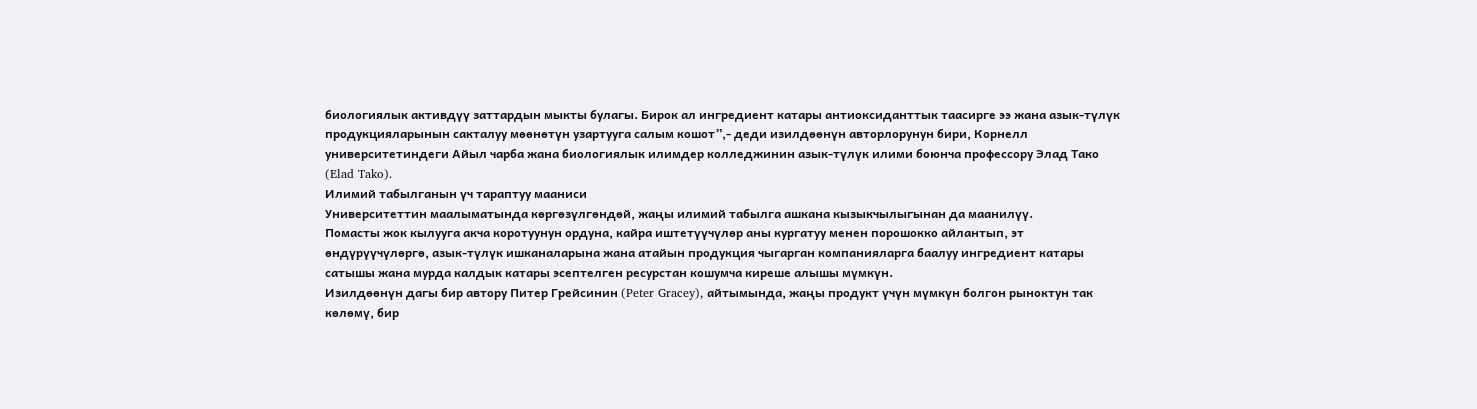биологиялык активдүү заттардын мыкты булагы. Бирок ал ингредиент катары антиоксиданттык таасирге ээ жана азык-түлүк продукцияларынын сакталуу мөөнөтүн узартууга салым кошот”,- деди изилдөөнүн авторлорунун бири, Корнелл университетиндеги Айыл чарба жана биологиялык илимдер колледжинин азык-түлүк илими боюнча профессору Элад Тако (Elad Tako).
Илимий табылганын үч тараптуу мааниси
Университеттин маалыматында көргөзүлгөндөй, жаңы илимий табылга ашкана кызыкчылыгынан да маанилүү.
Помасты жок кылууга акча коротуунун ордуна, кайра иштетүүчүлөр аны кургатуу менен порошокко айлантып, эт өндүрүүчүлөргө, азык-түлүк ишканаларына жана атайын продукция чыгарган компанияларга баалуу ингредиент катары сатышы жана мурда калдык катары эсептелген ресурстан кошумча киреше алышы мүмкүн.
Изилдөөнүн дагы бир автору Питер Грейсинин (Peter Gracey), айтымында, жаңы продукт үчүн мүмкүн болгон рыноктун так көлөмү, бир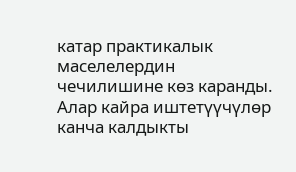катар практикалык маселелердин чечилишине көз каранды.
Алар кайра иштетүүчүлөр канча калдыкты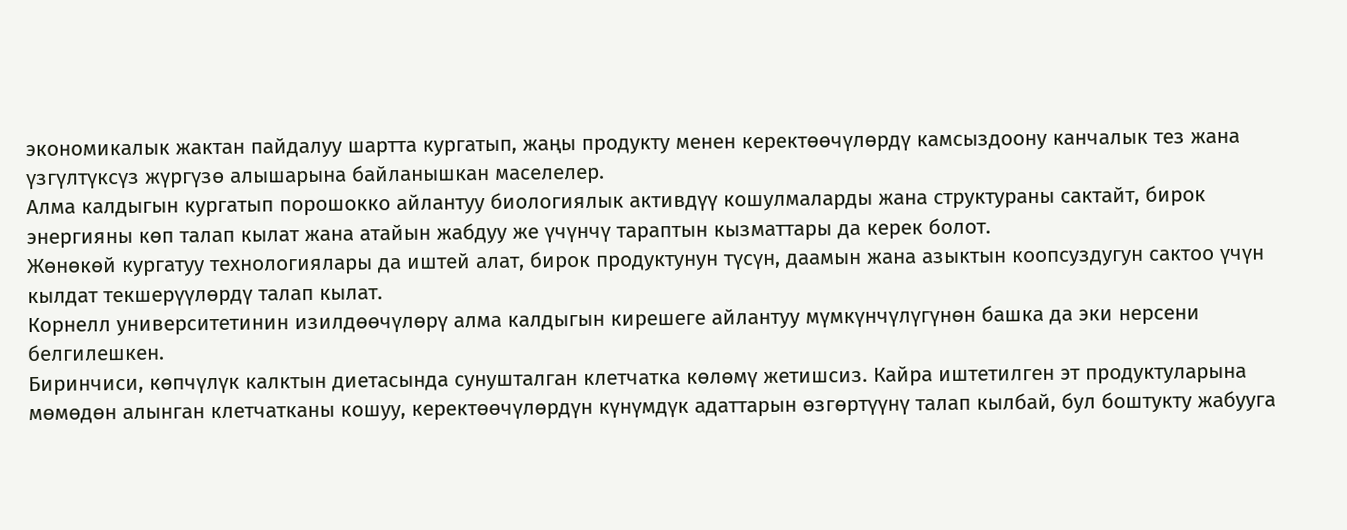экономикалык жактан пайдалуу шартта кургатып, жаңы продукту менен керектөөчүлөрдү камсыздоону канчалык тез жана үзгүлтүксүз жүргүзө алышарына байланышкан маселелер.
Алма калдыгын кургатып порошокко айлантуу биологиялык активдүү кошулмаларды жана структураны сактайт, бирок энергияны көп талап кылат жана атайын жабдуу же үчүнчү тараптын кызматтары да керек болот.
Жөнөкөй кургатуу технологиялары да иштей алат, бирок продуктунун түсүн, даамын жана азыктын коопсуздугун сактоо үчүн кылдат текшерүүлөрдү талап кылат.
Корнелл университетинин изилдөөчүлөрү алма калдыгын кирешеге айлантуу мүмкүнчүлүгүнөн башка да эки нерсени белгилешкен.
Биринчиси, көпчүлүк калктын диетасында сунушталган клетчатка көлөмү жетишсиз. Кайра иштетилген эт продуктуларына мөмөдөн алынган клетчатканы кошуу, керектөөчүлөрдүн күнүмдүк адаттарын өзгөртүүнү талап кылбай, бул боштукту жабууга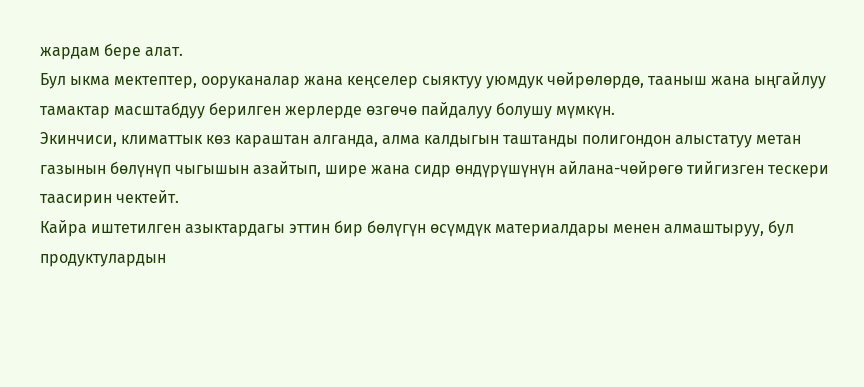жардам бере алат.
Бул ыкма мектептер, ооруканалар жана кеңселер сыяктуу уюмдук чөйрөлөрдө, тааныш жана ыңгайлуу тамактар масштабдуу берилген жерлерде өзгөчө пайдалуу болушу мүмкүн.
Экинчиси, климаттык көз караштан алганда, алма калдыгын таштанды полигондон алыстатуу метан газынын бөлүнүп чыгышын азайтып, шире жана сидр өндүрүшүнүн айлана-чөйрөгө тийгизген тескери таасирин чектейт.
Кайра иштетилген азыктардагы эттин бир бөлүгүн өсүмдүк материалдары менен алмаштыруу, бул продуктулардын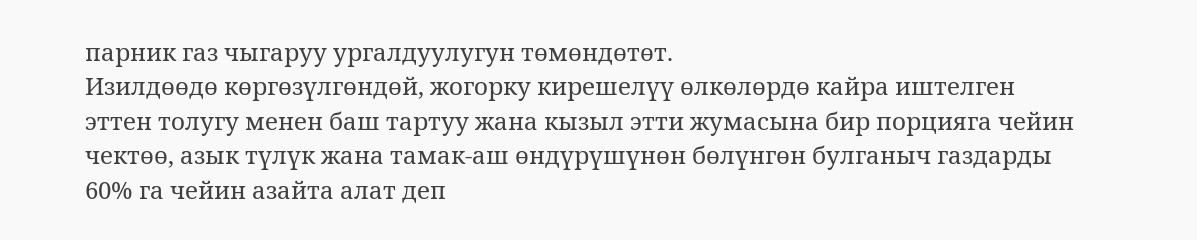парник газ чыгаруу ургалдуулугун төмөндөтөт.
Изилдөөдө көргөзүлгөндөй, жогорку кирешелүү өлкөлөрдө кайра иштелген эттен толугу менен баш тартуу жана кызыл этти жумасына бир порцияга чейин чектөө, азык түлүк жана тамак-аш өндүрүшүнөн бөлүнгөн булганыч газдарды 60% га чейин азайта алат деп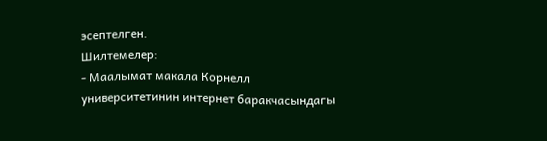эсептелген.
Шилтемелер:
- Маалымат макала Корнелл университетинин интернет баракчасындагы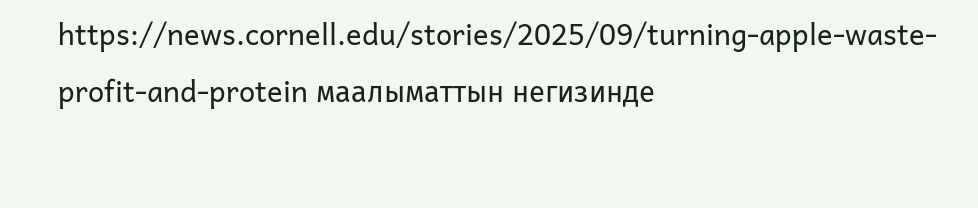https://news.cornell.edu/stories/2025/09/turning-apple-waste-profit-and-protein маалыматтын негизинде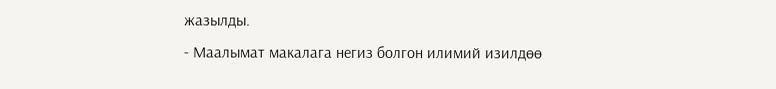жазылды.
- Маалымат макалага негиз болгон илимий изилдөө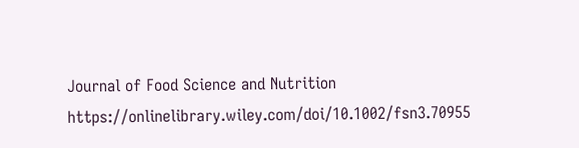Journal of Food Science and Nutrition https://onlinelibrary.wiley.com/doi/10.1002/fsn3.70955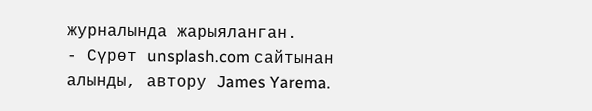журналында жарыяланган.
- Сүрөт unsplash.com сайтынан алынды, автору James Yarema.